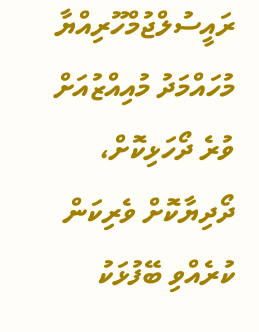ރައީސުލްޖުމްހޫރިއްޔާ މުހައްމަދު މުއިއްޒުއަށް ވުރެ ދޯހަޅިކޮށް، ދޯދިޔާކޮށް ވެރިކަން ކުރެއްވި ބޭފުޅަކު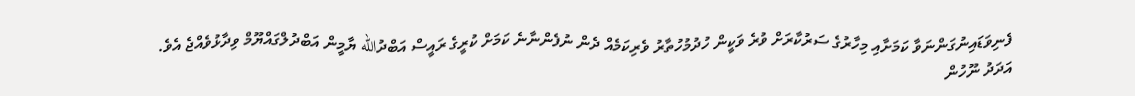ފެނިވަޑައިނުގަންނަވާ ކަމަށާއި މިހާރުގެ ސަރުކާރަށް ވުރެ ވަކީން ހުދުމުހުތާރު ވެރިކަމެއް ދެން ނުފެންނާނެ ކަމަށް ކުރީގެ ރައީސް އަބްދުالله ޔާމީން އަބްދުލްގައްޔޫމް ވިދާޅުވެއްޖެ އެވެ.
އަދަދު ނޫހުން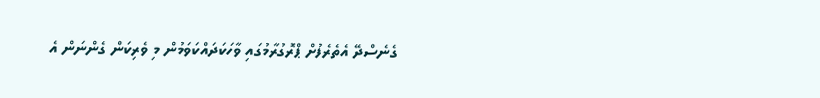ގެނެސްދޭ އެތެރެފުށް ޕްރޮގުރާމުގައި ވާހަކަދައްކަވަމުން މި ވެރިކަން ގެންނަން އެ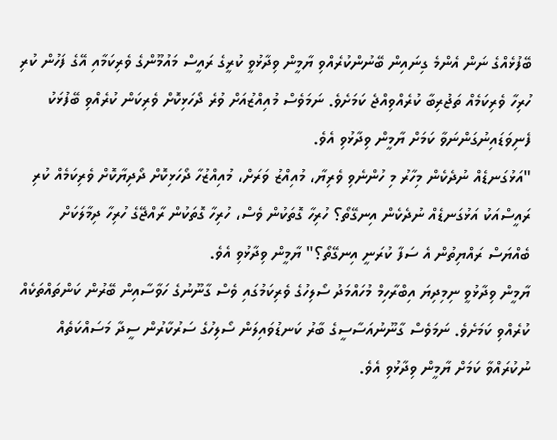ބޭފުޅެއްގެ ނަން އެންމެ ގިނައިން ބޭނުންކުރެއްވި ޔާމީން ވިދާޅުވީ ކުރީގެ ރައީސް މައުމޫންގެ ވެރިކަމާއި އޭގެ ފަހުން ކުރި ހުރިހާ ވެރިކަމެއް ތަޖުރިބާ ކުރެއްވިއްޖެ ކަމަށެވެ. ނަމަވެސް މުއިއްޒުއަށް ވުރެ ދޯހަޅިކޮށް ވެރިކަން ކުރެއްވި ބޭފުޅަކު ފެނިވަޑައިނުގަންނަވާ ކަމަށް ޔާމީން ވިދާޅުވި އެވެ.
"އަޅުގަނޑެއް ނުދެކެން މިހާރު މި ހުންނެވި ވެރިޔާ، މުއިއްޒު ވަރަށް، މުއިއްޒުހާ ދޯހަޅިކޮށް ދޯދިޔާކޮށް ވެރިކަމެއް ކުރި ރައީސްއަކު އަޅުގަނޑެއް ނުދެކެން އިނގޭތޯ؟ ހުރިހާ ގޮތަކުން ވެސް، ހުރިހާ ގޮތަކުން ރާއްޖޭގެ ހުރިހާ ދިމާލަކަށް ބެއްޔަސް ރައްޔިތުން އެ ސަފާ ކުރަނީ އިނގޭތޯ؟" ޔާމީން ވިދާޅުވި އެވެ.
ޔާމީން ވިދާޅުވީ ނިމިދިޔަ އިބްރާހިމް މުހައްމަދު ސޯލިހުގެ ވެރިކަމުގައި ވެސް ގާނޫނުގެ ހަވާސާއިން ބޭރުން ކަންތައްތަކެއް ކުރެއްވި ކަމަށެވެ. ނަމަވެސް ގާނޫނުއަސާސީގެ ބާރު ކަނޑުވައިލަން ސޯލިހުގެ ސަރުކާރުން ސީދާ މަސައްކަތެއް ނުކުރައްވާ ކަމަށް ޔާމީން ވިދާޅުވި އެވެ.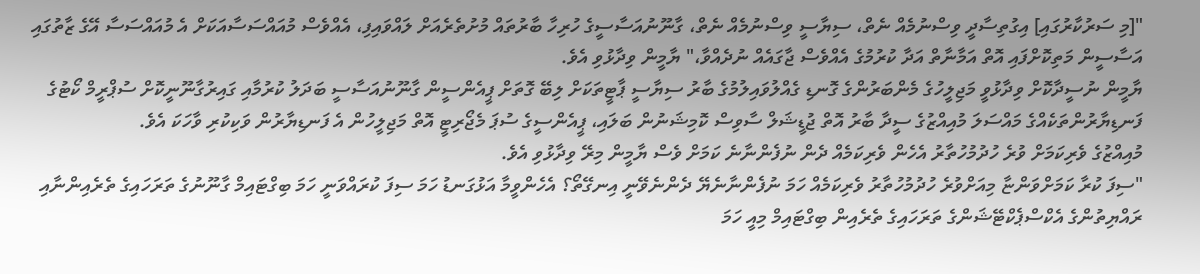"[މި ސަރުކާރުގައި] އިގުތިސާދީ ވިސްނުމެއް ނެތް، ސިޔާސީ ވިސްނުމެއް ނެތް، ގާނޫނުއަސާސީގެ ހުރިހާ ބާރުތައް މުށުތެރެއަށް ލައްވައިފި، އެއްވެސް މުއައްސަސާއަކަށް އެ މުއައްސަސާ އޭގެ ޒާތުގައި އަސާސީން މަތިކޮށްފައި އޮތް އަމާނާތް އަދާ ކުރުމުގެ އެއްވެސް ޖާގައެއް ނުދެއްވާ،" ޔާމީން ވިދާޅުވި އެވެ.
ޔާމީން ނުސީދާކޮށް ވިދާޅުވީ މަޖިލީހުގެ މެންބަރުންގެ ގޮނޑި ގެއްލުވައިލުމުގެ ބާރު ސިޔާސީ ޕާޓީތަކަށް ލިބޭ ގޮތަށް ޕީއެންސީން ގާނޫނުއަސާސީ ބަދަލު ކުރުމާއި ގައިރުގާނޫނީކޮށް ސުޕްރީމް ކޯޓުގެ ފަނޑިޔާރުންތަކެއްގެ މައްސަލަ މުއިއްޒުގެ ސީދާ ބާރު އޮތް ޖުޑީޝަލް ސާވިސް ކޮމިޝަނުން ބަލައި، ޕީއެންސީގެ ސުޕަ މެޖޯރިޓީ އޮތް މަޖިލީހުން އެ ފަނޑިޔާރުން ވަކިކުރި ވާހަކަ އެވެ.
މުއިއްޒުގެ ވެރިކަމަށް ވުރެ ހުދުމުހުތާރު އެހެން ވެރިކަމެއް ދެން ނުފެންނާނެ ކަމަށް ވެސް ޔާމީން މިރޭ ވިދާޅުވި އެވެ.
"ސިފަ ކުރާ ކަމަށްވަންޏާ މިއަށްވުރެ ހުދުމުހުތާރު ވެރިކަމެއް ހަމަ ނުފެންނާނެޔޭ ދެންނެވޭނީ އިނގޭތޯ؟ އެހެންވީމާ އަޅުގަނޑު ހަމަ ސިފަ ކުރައްވަނީ ހަމަ ބިގްޓައިމް ގާނޫނުގެ ތަރަހައިގެ ތެރެއިންނާއި ރައްޔިތުންގެ އެކްސްޕެކްޓޭޝަންގެ ތަރަހައިގެ ތެރެއިން ބިގްޓައިމް މިއީ ހަމަ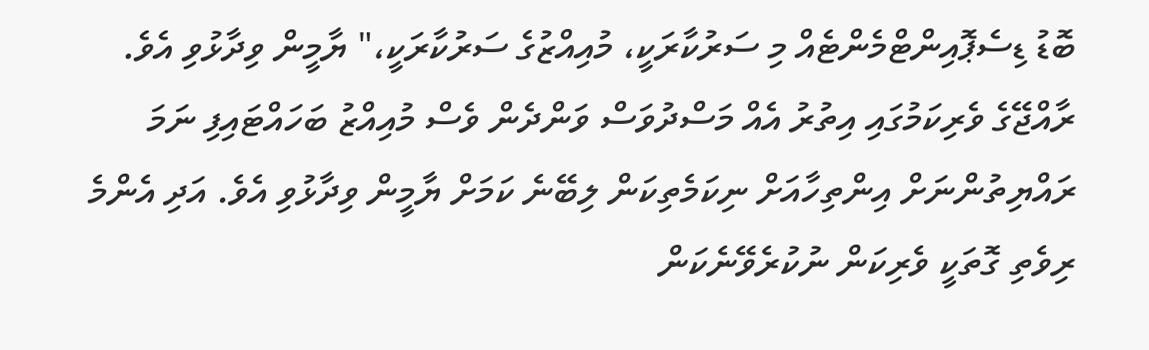ބޮޑު ޑިސެޕޮއިންޓްމެންޓެއް މި ސަރުކާރަކީ، މުއިއްޒުގެ ސަރުކާރަކީ،" ޔާމީން ވިދާޅުވި އެވެ.
ރާއްޖޭގެ ވެރިކަމުގައި އިތުރު އެއް މަސްދުވަސް ވަންދެން ވެސް މުއިއްޒު ބަހައްޓައިފި ނަމަ ރައްޔިތުންނަށް އިންތިހާއަށް ނިކަމެތިކަން ލިބޭނެ ކަމަށް ޔާމީން ވިދާޅުވި އެވެ. އަދި އެންމެ ރިވެތި ގޮތަކީ ވެރިކަން ނުކުރެވޭނެކަން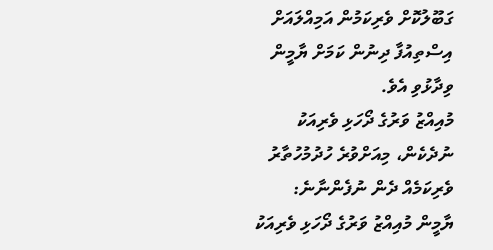ގަބޫލުކޮށް ވެރިކަމުން އަމިއްލައަށް އިސްތިއުފާ ދިނުން ކަމަށް ޔާމީން ވިދާޅުވި އެވެ.
މުއިއްޒު ވަރުގެ ދޯހަޅި ވެރިއަކު ނުދެކެން، މިއަށްވުރެ ހުދުމުހުތާރު ވެރިކަމެއް ދެން ނުފެންނާނެ: ޔާމީން މުއިއްޒު ވަރުގެ ދޯހަޅި ވެރިއަކު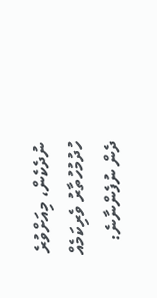ނުދެކެން، މިއަށްވުރެ ހުދުމުހުތާރު ވެރިކަމެއް ދެން ނުފެންނާނެ: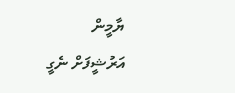ޔާމީން
އަރުޝީފަށް ނެގީ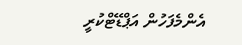އެންމެފަހުން އަޕްޑޭޓްކުރީ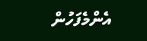އެންމެފަހުން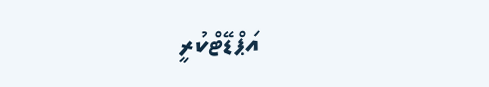އަޕްޑޭޓްކުރީ